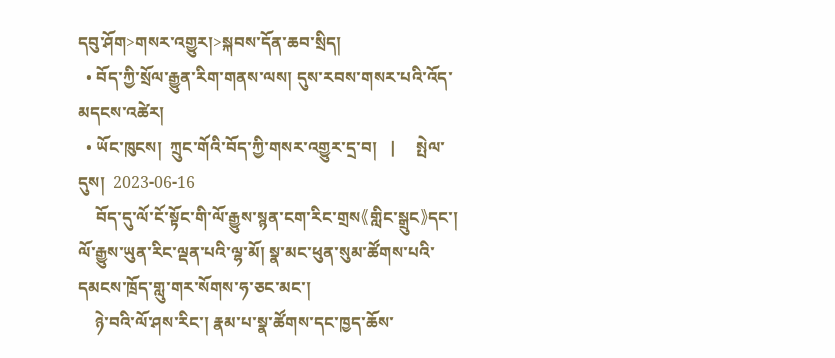དབུ་ཤོག>གསར་འགྱུར།>སྐབས་དོན་ཆབ་སྲིད།
  • བོད་ཀྱི་སྲོལ་རྒྱུན་རིག་གནས་ལས། དུས་རབས་གསར་པའི་འོད་མདངས་འཚེར།
  • ཡོང་ཁུངས།  ཀྲུང་གོའི་བོད་ཀྱི་གསར་འགྱུར་དྲ་བ།   |     སྤེལ་དུས།  2023-06-16
    བོད་དུ་ལོ་ངོ་སྟོང་གི་ལོ་རྒྱུས་སྙན་ངག་རིང་གྲས《གླིང་སྒྲུང》དང་། ལོ་རྒྱུས་ཡུན་རིང་ལྡན་པའི་ལྷ་མོ། སྣ་མང་ཕུན་སུམ་ཚོགས་པའི་དམངས་ཁྲོད་གླུ་གར་སོགས་ཧ་ཅང་མང་།
    ཉེ་བའི་ལོ་ཤས་རིང་། རྣམ་པ་སྣ་ཚོགས་དང་ཁྱད་ཆོས་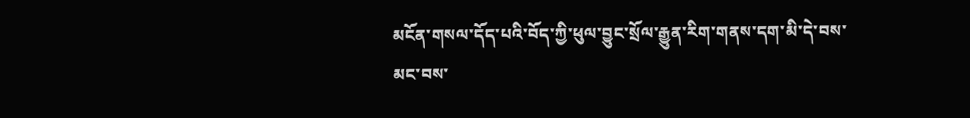མངོན་གསལ་དོད་པའི་བོད་ཀྱི་ཕུལ་བྱུང་སྲོལ་རྒྱུན་རིག་གནས་དག་མི་དེ་བས་མང་བས་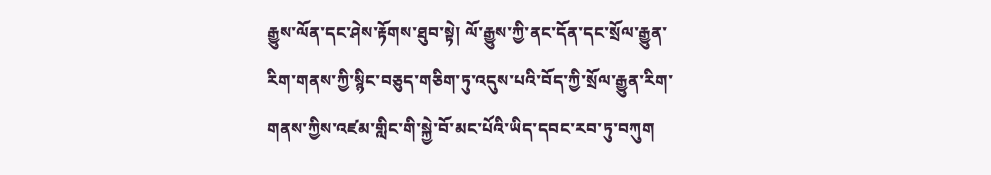རྒྱུས་ལོན་དང་ཤེས་རྟོགས་ཐུབ་སྟེ། ལོ་རྒྱུས་ཀྱི་ནང་དོན་དང་སྲོལ་རྒྱུན་རིག་གནས་ཀྱི་སྙིང་བཅུད་གཅིག་ཏུ་འདུས་པའི་བོད་ཀྱི་སྲོལ་རྒྱུན་རིག་གནས་ཀྱིས་འཛམ་གླིང་གི་སྐྱེ་བོ་མང་པོའི་ཡིད་དབང་རབ་ཏུ་བཀུག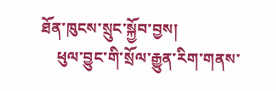ཐོན་ཁུངས་སྲུང་སྐྱོབ་བྱས།
    ཕུལ་བྱུང་གི་སྲོལ་རྒྱུན་རིག་གནས་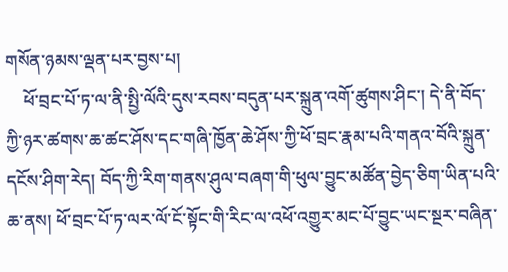གསོན་ཉམས་ལྡན་པར་བྱས་པ།
    ཕོ་བྲང་པོ་ཏ་ལ་ནི་སྤྱི་ལོའི་དུས་རབས་བདུན་པར་སྐྲུན་འགོ་ཚུགས་ཤིང་། དེ་ནི་བོད་ཀྱི་ཉར་ཚགས་ཆ་ཚང་ཤོས་དང་གཞི་ཁྱོན་ཆེ་ཤོས་ཀྱི་ཕོ་བྲང་རྣམ་པའི་གནའ་བོའི་སྐྲུན་དངོས་ཤིག་རེད། བོད་ཀྱི་རིག་གནས་ཤུལ་བཞག་གི་ཕུལ་བྱུང་མཚོན་བྱེད་ཅིག་ཡིན་པའི་ཆ་ནས། ཕོ་བྲང་པོ་ཏ་ལར་ལོ་ངོ་སྟོང་གི་རིང་ལ་འཕོ་འགྱུར་མང་པོ་བྱུང་ཡང་སྔར་བཞིན་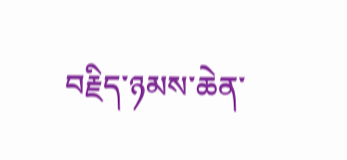བརྗིད་ཉམས་ཆེན་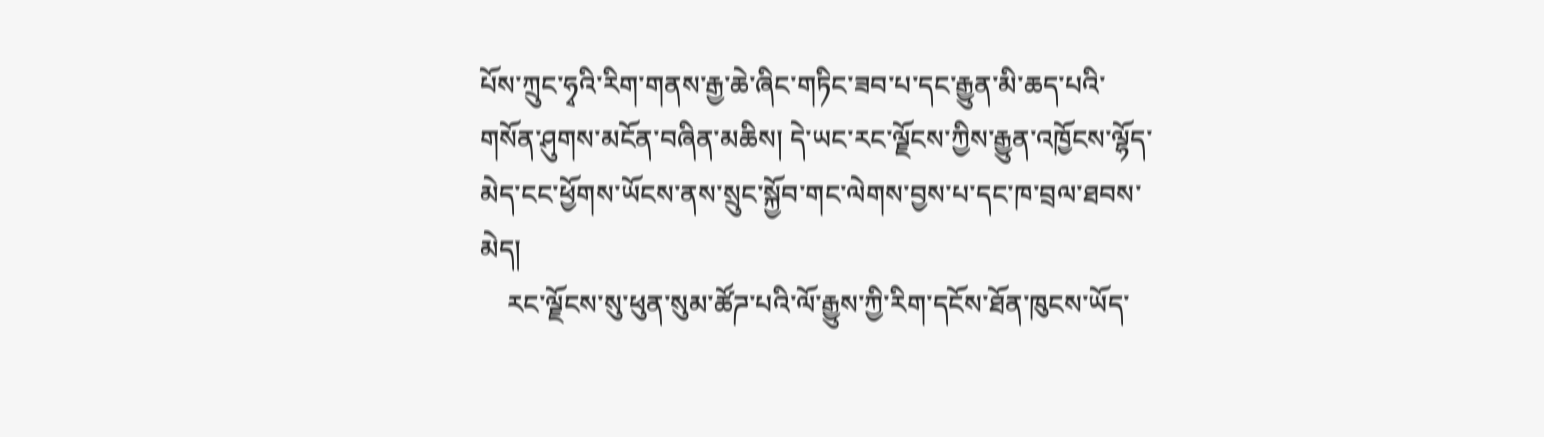པོས་ཀྲུང་ཧྭའི་རིག་གནས་རྒྱ་ཆེ་ཞིང་གཏིང་ཟབ་པ་དང་རྒྱུན་མི་ཆད་པའི་གསོན་ཤུགས་མངོན་བཞིན་མཆིས། དེ་ཡང་རང་ལྗོངས་ཀྱིས་རྒྱུན་འཁྱོངས་ལྷོད་མེད་ངང་ཕྱོགས་ཡོངས་ནས་སྲུང་སྐྱོབ་གང་ལེགས་བྱས་པ་དང་ཁ་བྲལ་ཐབས་མེད།
    རང་ལྗོངས་སུ་ཕུན་སུམ་ཚོཌ་པའི་ལོ་རྒྱུས་ཀྱི་རིག་དངོས་ཐོན་ཁུངས་ཡོད་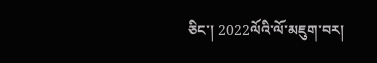ཅིང་། 2022ལོའི་ལོ་མཇུག་བར།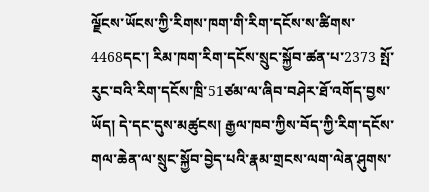ལྗོངས་ཡོངས་ཀྱི་རིགས་ཁག་གི་རིག་དངོས་ས་ཚིགས་4468དང་། རིམ་ཁག་རིག་དངོས་སྲུང་སྐྱོབ་ཚན་པ་2373 སྤོ་རུང་བའི་རིག་དངོས་ཁྲི་51ཙམ་ལ་ཞིབ་བཤེར་ཐོ་འགོད་བྱས་ཡོད། དེ་དང་དུས་མཚུངས། རྒྱལ་ཁབ་ཀྱིས་བོད་ཀྱི་རིག་དངོས་གལ་ཆེན་ལ་སྲུང་སྐྱོབ་བྱེད་པའི་རྣམ་གྲངས་ལག་ལེན་ཤུགས་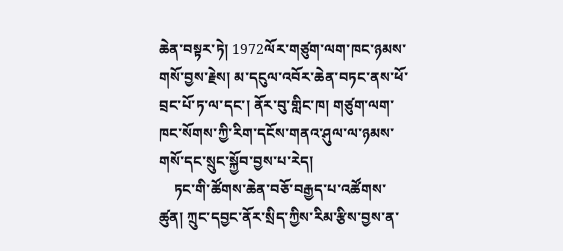ཆེན་བསྟར་ཏེ། 1972ལོར་གཙུག་ལག་ཁང་ཉམས་གསོ་བྱས་རྗེས། མ་དངུལ་འབོར་ཆེན་བཏང་ནས་ཕོ་བྲང་པོ་ཏ་ལ་དང་། ནོར་བུ་གླིང་ཁ། གཙུག་ལག་ཁང་སོགས་ཀྱི་རིག་དངོས་གནའ་ཤུལ་ལ་ཉམས་གསོ་དང་སྲུང་སྐྱོབ་བྱས་པ་རེད།
    ཏང་གི་ཚོགས་ཆེན་བཅོ་བརྒྱད་པ་འཚོགས་ཚུན། ཀྲུང་དབྱང་ནོར་སྲིད་ཀྱིས་རིམ་རྩིས་བྱས་ན་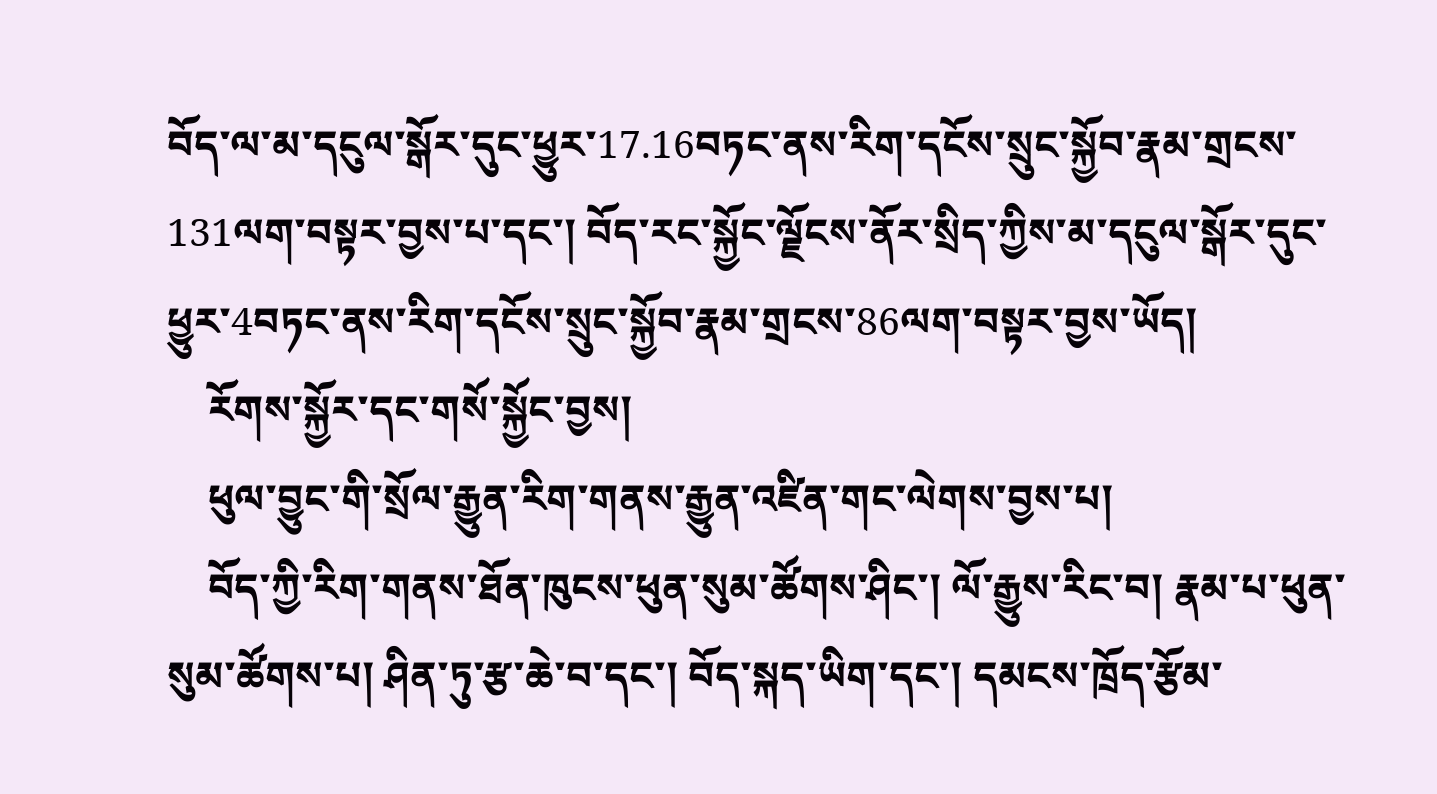བོད་ལ་མ་དངུལ་སྒོར་དུང་ཕྱུར་17.16བཏང་ནས་རིག་དངོས་སྲུང་སྐྱོབ་རྣམ་གྲངས་131ལག་བསྟར་བྱས་པ་དང་། བོད་རང་སྐྱོང་ལྗོངས་ནོར་སྲིད་ཀྱིས་མ་དངུལ་སྒོར་དུང་ཕྱུར་4བཏང་ནས་རིག་དངོས་སྲུང་སྐྱོབ་རྣམ་གྲངས་86ལག་བསྟར་བྱས་ཡོད།
    རོགས་སྐྱོར་དང་གསོ་སྐྱོང་བྱས།
    ཕུལ་བྱུང་གི་སྲོལ་རྒྱུན་རིག་གནས་རྒྱུན་འཛིན་གང་ལེགས་བྱས་པ།
    བོད་ཀྱི་རིག་གནས་ཐོན་ཁུངས་ཕུན་སུམ་ཚོགས་ཤིང་། ལོ་རྒྱུས་རིང་བ། རྣམ་པ་ཕུན་སུམ་ཚོགས་པ། ཤིན་ཏུ་རྩ་ཆེ་བ་དང་། བོད་སྐད་ཡིག་དང་། དམངས་ཁྲོད་རྩོམ་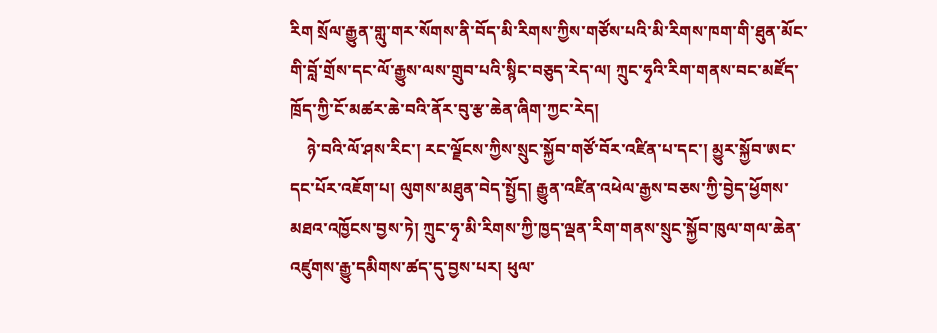རིག སྲོལ་རྒྱུན་གླུ་གར་སོགས་ནི་བོད་མི་རིགས་ཀྱིས་གཙོས་པའི་མི་རིགས་ཁག་གི་ཐུན་མོང་གི་བློ་གྲོས་དང་ལོ་རྒྱུས་ལས་གྲུབ་པའི་སྙིང་བཅུད་རེད་ལ། ཀྲུང་ཧྭའི་རིག་གནས་བང་མཛོད་ཁྲོད་ཀྱི་ངོ་མཚར་ཆེ་བའི་ནོར་བུ་རྩ་ཆེན་ཞིག་ཀྱང་རེད།
    ཉེ་བའི་ལོ་ཤས་རིང་། རང་ལྗོངས་ཀྱིས་སྲུང་སྐྱོབ་གཙོ་བོར་འཛིན་པ་དང་། མྱུར་སྐྱོབ་ཨང་དང་པོར་འཇོག་པ། ལུགས་མཐུན་བེད་སྤྱོད། རྒྱུན་འཛིན་འཕེལ་རྒྱས་བཅས་ཀྱི་བྱེད་ཕྱོགས་མཐའ་འཁྱོངས་བྱས་ཏེ། ཀྲུང་ཧྭ་མི་རིགས་ཀྱི་ཁྱད་ལྡན་རིག་གནས་སྲུང་སྐྱོབ་ཁུལ་གལ་ཆེན་འཛུགས་རྒྱུ་དམིགས་ཚད་དུ་བྱས་པར། ཕུལ་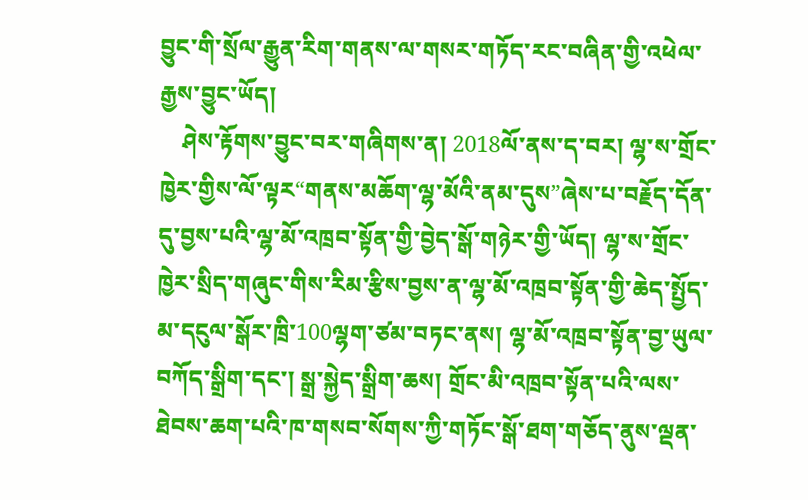བྱུང་གི་སྲོལ་རྒྱུན་རིག་གནས་ལ་གསར་གཏོད་རང་བཞིན་གྱི་འཕེལ་རྒྱས་བྱུང་ཡོད།
    ཤེས་རྟོགས་བྱུང་བར་གཞིགས་ན། 2018ལོ་ནས་ད་བར། ལྷ་ས་གྲོང་ཁྱེར་གྱིས་ལོ་ལྟར“གནས་མཆོག་ལྷ་མོའི་ནམ་དུས”ཞེས་པ་བརྗོད་དོན་དུ་བྱས་པའི་ལྷ་མོ་འཁྲབ་སྟོན་གྱི་བྱེད་སྒོ་གཉེར་གྱི་ཡོད། ལྷ་ས་གྲོང་ཁྱེར་སྲིད་གཞུང་གིས་རིམ་རྩིས་བྱས་ན་ལྷ་མོ་འཁྲབ་སྟོན་གྱི་ཆེད་སྤྱོད་མ་དངུལ་སྒོར་ཁྲི་100ལྷག་ཙམ་བཏང་ནས། ལྷ་མོ་འཁྲབ་སྟོན་བྱ་ཡུལ་བཀོད་སྒྲིག་དང་། སྒྲ་སྐྱེད་སྒྲིག་ཆས། གྲོང་མི་འཁྲབ་སྟོན་པའི་ལས་ཐེབས་ཆག་པའི་ཁ་གསབ་སོགས་ཀྱི་གཏོང་སྒོ་ཐག་གཅོད་ནུས་ལྡན་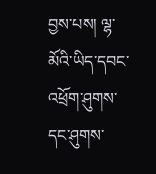བྱས་པས། ལྷ་མོའི་ཡིད་དབང་འཕྲོག་ཤུགས་དང་ཤུགས་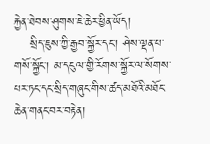རྐྱེན་ཐེབས་ཤུགས་ཇེ་ཆེར་ཕྱིན་ཡོད།
    སྲིད་ཇུས་ཀྱི་རྒྱབ་སྐྱོར་དང་། ཤེས་ལྡན་པ་གསོ་སྐྱོང་། མ་དངུལ་གྱི་རོགས་སྐྱོར་ལ་སོགས་པར་ཏང་དང་སྲིད་གཞུང་གིས་ཚད་མཐོའི་མཐོང་ཆེན་གནང་བར་བརྟེན།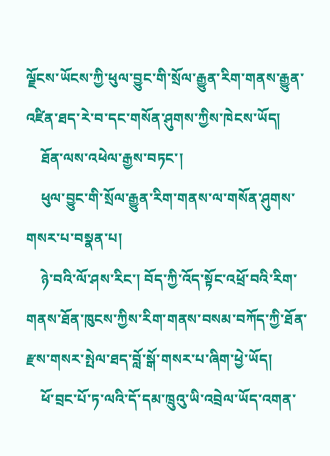ལྗོངས་ཡོངས་ཀྱི་ཕུལ་བྱུང་གི་སྲོལ་རྒྱུན་རིག་གནས་རྒྱུན་འཛིན་ཐད་རེ་བ་དང་གསོན་ཤུགས་ཀྱིས་ཁེངས་ཡོད།
    ཐོན་ལས་འཕེལ་རྒྱས་བཏང་།
    ཕུལ་བྱུང་གི་སྲོལ་རྒྱུན་རིག་གནས་ལ་གསོན་ཤུགས་གསར་པ་བསྣན་པ།
    ཉེ་བའི་ལོ་ཤས་རིང་། བོད་ཀྱི་འོད་སྟོང་འཕྲོ་བའི་རིག་གནས་ཐོན་ཁུངས་ཀྱིས་རིག་གནས་བསམ་བཀོད་ཀྱི་ཐོན་རྫས་གསར་སྤེལ་ཐད་བློ་སྒོ་གསར་པ་ཞིག་ཕྱེ་ཡོད།
    ཕོ་བྲང་པོ་ཏ་ལའི་དོ་དམ་ཁྲུའུ་ཡི་འབྲེལ་ཡོད་འགན་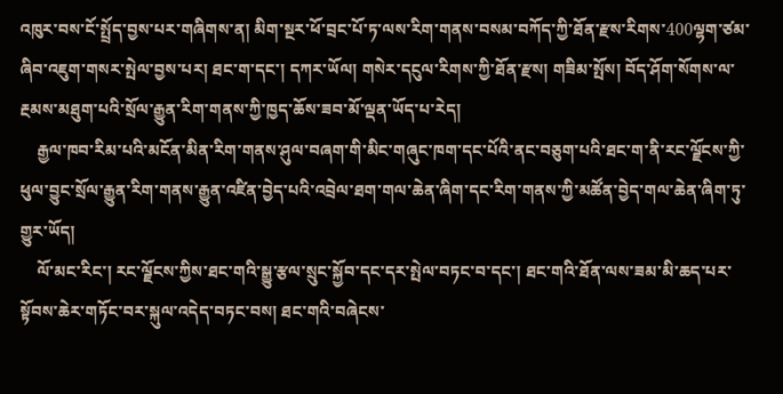འཁུར་བས་ངོ་སྤྲོད་བྱས་པར་གཞིགས་ན། མིག་སྔར་ཕོ་བྲང་པོ་ཏ་ལས་རིག་གནས་བསམ་བཀོད་ཀྱི་ཐོན་རྫས་རིགས་400ལྷག་ཙམ་ཞིབ་འཇུག་གསར་སྤེལ་བྱས་པར། ཐང་ག་དང་། དཀར་ཡོལ། གསེར་དངུལ་རིགས་ཀྱི་ཐོན་རྫས། གཟིམ་སྤོས། བོད་ཤོག་སོགས་ལ་རྔམས་མཐུག་པའི་སྲོལ་རྒྱུན་རིག་གནས་ཀྱི་ཁྱད་ཆོས་ཟབ་མོ་ལྡན་ཡོད་པ་རེད།
    རྒྱལ་ཁབ་རིམ་པའི་མངོན་མིན་རིག་གནས་ཤུལ་བཞག་གི་མིང་གཞུང་ཁག་དང་པོའི་ནང་བཅུག་པའི་ཐང་ག་ནི་རང་ལྗོངས་ཀྱི་ཕུལ་བྱུང་སྲོལ་རྒྱུན་རིག་གནས་རྒྱུན་འཛིན་བྱེད་པའི་འབྲེལ་ཐག་གལ་ཆེན་ཞིག་དང་རིག་གནས་ཀྱི་མཚོན་བྱེད་གལ་ཆེན་ཞིག་ཏུ་གྱུར་ཡོད།
    ལོ་མང་རིང་། རང་ལྗོངས་ཀྱིས་ཐང་གའི་སྒྱུ་རྩལ་སྲུང་སྐྱོབ་དང་དར་སྤེལ་བཏང་བ་དང་། ཐང་གའི་ཐོན་ལས་ཟམ་མི་ཆད་པར་སྟོབས་ཆེར་གཏོང་བར་སྐུལ་འདེད་བཏང་བས། ཐང་གའི་བཞེངས་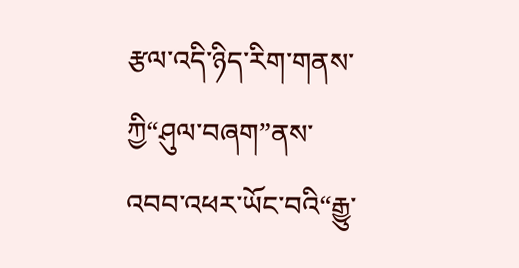རྩལ་འདི་ཉིད་རིག་གནས་ཀྱི“ཤུལ་བཞག”ནས་འབབ་འཕར་ཡོང་བའི“རྒྱུ་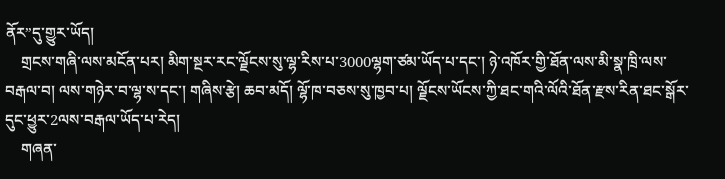ནོར”དུ་གྱུར་ཡོད།
    གྲངས་གཞི་ལས་མངོན་པར། མིག་སྔར་རང་ལྗོངས་སུ་ལྷ་རིས་པ་3000ལྷག་ཙམ་ཡོད་པ་དང་། ཉེ་འཁོར་གྱི་ཐོན་ལས་མི་སྣ་ཁྲི་ལས་བརྒལ་བ། ལས་གཉེར་བ་ལྷ་ས་དང་། གཞིས་རྩེ། ཆབ་མདོ། ལྷོ་ཁ་བཅས་སུ་ཁྱབ་པ། ལྗོངས་ཡོངས་ཀྱི་ཐང་གའི་ལོའི་ཐོན་རྫས་རིན་ཐང་སྒོར་དུང་ཕྱུར་2ལས་བརྒལ་ཡོད་པ་རེད།
    གཞན་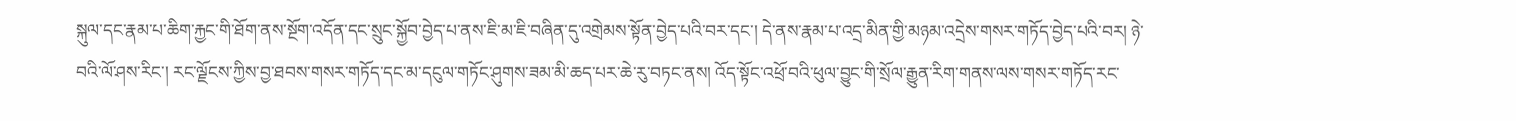སྐུལ་དང་རྣམ་པ་ཆིག་རྐྱང་གི་ཐོག་ནས་སྔོག་འདོན་དང་སྲུང་སྐྱོབ་བྱེད་པ་ནས་ཇི་མ་ཇི་བཞིན་དུ་འགྲེམས་སྟོན་བྱེད་པའི་བར་དང་། དེ་ནས་རྣམ་པ་འདྲ་མིན་གྱི་མཉམ་འདྲེས་གསར་གཏོད་བྱེད་པའི་བར། ཉེ་བའི་ལོ་ཤས་རིང་། རང་ལྗོངས་ཀྱིས་བྱ་ཐབས་གསར་གཏོད་དང་མ་དངུལ་གཏོང་ཤུགས་ཟམ་མི་ཆད་པར་ཆེ་རུ་བཏང་ནས། འོད་སྟོང་འཕྲོ་བའི་ཕུལ་བྱུང་གི་སྲོལ་རྒྱུན་རིག་གནས་ལས་གསར་གཏོད་རང་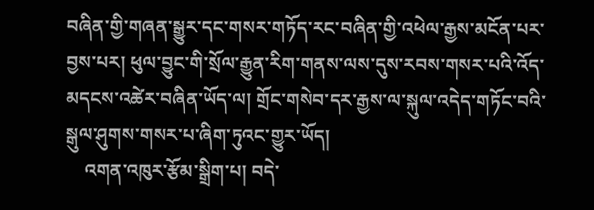བཞིན་གྱི་གཞན་སྒྱུར་དང་གསར་གཏོད་རང་བཞིན་གྱི་འཕེལ་རྒྱས་མངོན་པར་བྱས་པར། ཕུལ་བྱུང་གི་སྲོལ་རྒྱུན་རིག་གནས་ལས་དུས་རབས་གསར་པའི་འོད་མདངས་འཚེར་བཞིན་ཡོད་ལ། གྲོང་གསེབ་དར་རྒྱས་ལ་སྐུལ་འདེད་གཏོང་བའི་སྒུལ་ཤུགས་གསར་པ་ཞིག་ཏུའང་གྱུར་ཡོད།
    འགན་འཁུར་རྩོམ་སྒྲིག་པ། བདེ་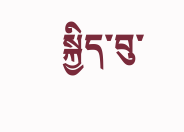སྐྱིད་བུ་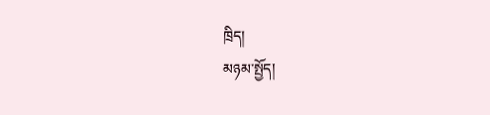ཁྲིད།
མཉམ་སྤྱོད།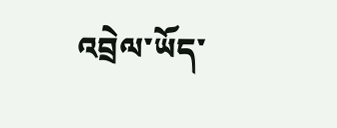འབྲེལ་ཡོད་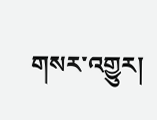གསར་འགྱུར།